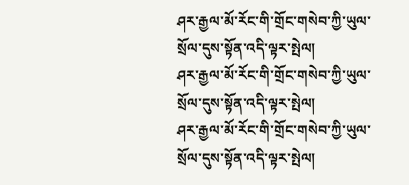ཤར་རྒྱལ་མོ་རོང་གི་གྲོང་གསེབ་ཀྱི་ཡུལ་སྲོལ་དུས་སྟོན་འདི་ལྟར་སྤེལ།
ཤར་རྒྱལ་མོ་རོང་གི་གྲོང་གསེབ་ཀྱི་ཡུལ་སྲོལ་དུས་སྟོན་འདི་ལྟར་སྤེལ།
ཤར་རྒྱལ་མོ་རོང་གི་གྲོང་གསེབ་ཀྱི་ཡུལ་སྲོལ་དུས་སྟོན་འདི་ལྟར་སྤེལ།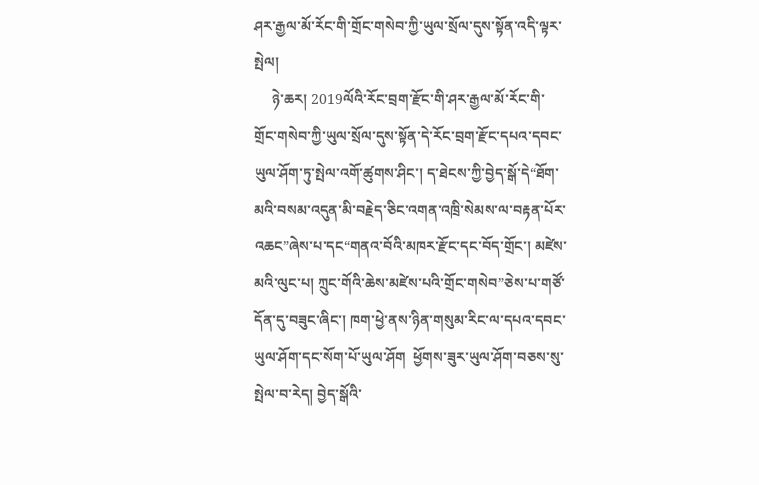ཤར་རྒྱལ་མོ་རོང་གི་གྲོང་གསེབ་ཀྱི་ཡུལ་སྲོལ་དུས་སྟོན་འདི་ལྟར་སྤེལ།
     ཉེ་ཆར། 2019ལོའི་རོང་བྲག་རྫོང་གི་ཤར་རྒྱལ་མོ་རོང་གི་གྲོང་གསེབ་ཀྱི་ཡུལ་སྲོལ་དུས་སྟོན་དེ་རོང་བྲག་རྫོང་དཔའ་དབང་ཡུལ་ཤོག་ཏུ་སྤེལ་འགོ་ཚུགས་ཤིང་། ད་ཐེངས་ཀྱི་བྱེད་སྒོ་དེ“ཐོག་མའི་བསམ་འདུན་མི་བརྗེད་ཅིང་འགན་འཁྲི་སེམས་ལ་བརྟན་པོར་འཆང”ཞེས་པ་དང“གནའ་བོའི་མཁར་རྫོང་དང་བོད་གྲོང་། མཛེས་མའི་ལུང་པ། ཀྲུང་གོའི་ཆེས་མཛེས་པའི་གྲོང་གསེབ”ཅེས་པ་གཙོ་དོན་དུ་བཟུང་ཞིང་། ཁག་ཕྱེ་ནས་ཉིན་གསུམ་རིང་ལ་དཔའ་དབང་ཡུལ་ཤོག་དང་སོག་པོ་ཡུལ་ཤོག  ཕྱོགས་ཟུར་ཡུལ་ཤོག་བཅས་སུ་སྤེལ་བ་རེད། བྱེད་སྒོའི་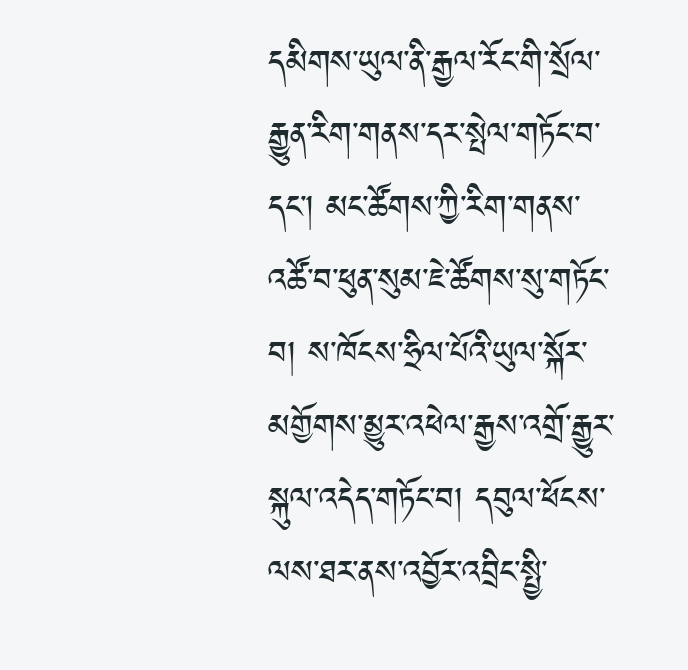དམིགས་ཡུལ་ནི་རྒྱལ་རོང་གི་སྲོལ་རྒྱུན་རིག་གནས་དར་སྤེལ་གཏོང་བ་དང་། མང་ཚོགས་ཀྱི་རིག་གནས་འཚོ་བ་ཕུན་སུམ་ཇེ་ཚོགས་སུ་གཏོང་བ། ས་ཁོངས་ཧྲིལ་པོའི་ཡུལ་སྐོར་མགྱོགས་མྱུར་འཕེལ་རྒྱས་འགྲོ་རྒྱུར་སྐུལ་འདེད་གཏོང་བ། དབུལ་ཕོངས་ལས་ཐར་ནས་འབྱོར་འབྲིང་སྤྱི་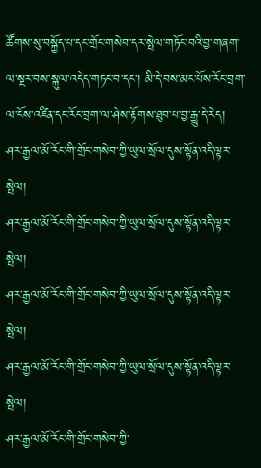ཚོགས་སུ་བསྐྱོད་པ་དང་གྲོང་གསེབ་དར་སྤེལ་གཏོང་བའི་བྱ་གཞག་ལ་སྔར་བས་སྐུལ་འདེད་གཏང་བ་དང་། མི་དེ་བས་མང་པོས་རོང་བྲག་ལ་ངོས་འཛིན་དང་རོང་བྲག་ལ་ཤེས་རྟོགས་ཐུབ་པ་བྱ་རྒྱུ་དེ་རེད།
ཤར་རྒྱལ་མོ་རོང་གི་གྲོང་གསེབ་ཀྱི་ཡུལ་སྲོལ་དུས་སྟོན་འདི་ལྟར་སྤེལ།
ཤར་རྒྱལ་མོ་རོང་གི་གྲོང་གསེབ་ཀྱི་ཡུལ་སྲོལ་དུས་སྟོན་འདི་ལྟར་སྤེལ།
ཤར་རྒྱལ་མོ་རོང་གི་གྲོང་གསེབ་ཀྱི་ཡུལ་སྲོལ་དུས་སྟོན་འདི་ལྟར་སྤེལ།
ཤར་རྒྱལ་མོ་རོང་གི་གྲོང་གསེབ་ཀྱི་ཡུལ་སྲོལ་དུས་སྟོན་འདི་ལྟར་སྤེལ།
ཤར་རྒྱལ་མོ་རོང་གི་གྲོང་གསེབ་ཀྱི་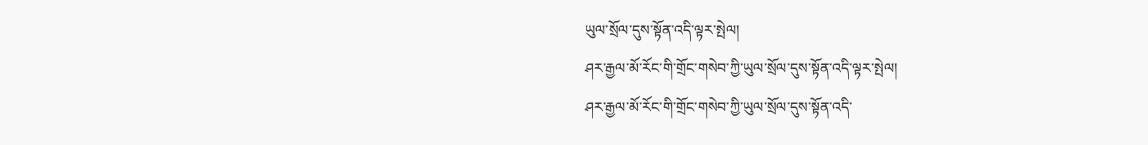ཡུལ་སྲོལ་དུས་སྟོན་འདི་ལྟར་སྤེལ།
ཤར་རྒྱལ་མོ་རོང་གི་གྲོང་གསེབ་ཀྱི་ཡུལ་སྲོལ་དུས་སྟོན་འདི་ལྟར་སྤེལ།
ཤར་རྒྱལ་མོ་རོང་གི་གྲོང་གསེབ་ཀྱི་ཡུལ་སྲོལ་དུས་སྟོན་འདི་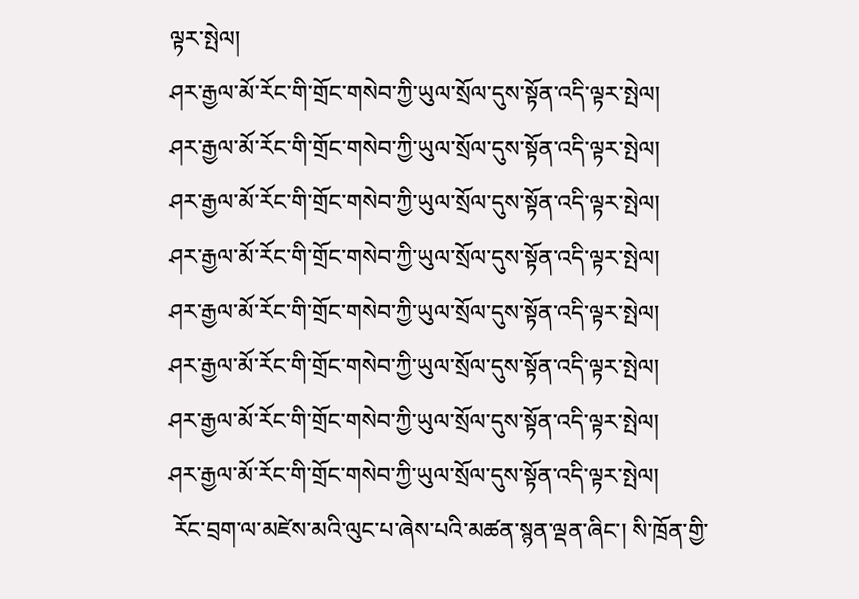ལྟར་སྤེལ།
ཤར་རྒྱལ་མོ་རོང་གི་གྲོང་གསེབ་ཀྱི་ཡུལ་སྲོལ་དུས་སྟོན་འདི་ལྟར་སྤེལ།
ཤར་རྒྱལ་མོ་རོང་གི་གྲོང་གསེབ་ཀྱི་ཡུལ་སྲོལ་དུས་སྟོན་འདི་ལྟར་སྤེལ།
ཤར་རྒྱལ་མོ་རོང་གི་གྲོང་གསེབ་ཀྱི་ཡུལ་སྲོལ་དུས་སྟོན་འདི་ལྟར་སྤེལ།
ཤར་རྒྱལ་མོ་རོང་གི་གྲོང་གསེབ་ཀྱི་ཡུལ་སྲོལ་དུས་སྟོན་འདི་ལྟར་སྤེལ།
ཤར་རྒྱལ་མོ་རོང་གི་གྲོང་གསེབ་ཀྱི་ཡུལ་སྲོལ་དུས་སྟོན་འདི་ལྟར་སྤེལ།
ཤར་རྒྱལ་མོ་རོང་གི་གྲོང་གསེབ་ཀྱི་ཡུལ་སྲོལ་དུས་སྟོན་འདི་ལྟར་སྤེལ།
ཤར་རྒྱལ་མོ་རོང་གི་གྲོང་གསེབ་ཀྱི་ཡུལ་སྲོལ་དུས་སྟོན་འདི་ལྟར་སྤེལ།
ཤར་རྒྱལ་མོ་རོང་གི་གྲོང་གསེབ་ཀྱི་ཡུལ་སྲོལ་དུས་སྟོན་འདི་ལྟར་སྤེལ།
 རོང་བྲག་ལ་མཛེས་མའི་ལུང་པ་ཞེས་པའི་མཚན་སྙན་ལྡན་ཞིང་། སི་ཁྲོན་གྱི་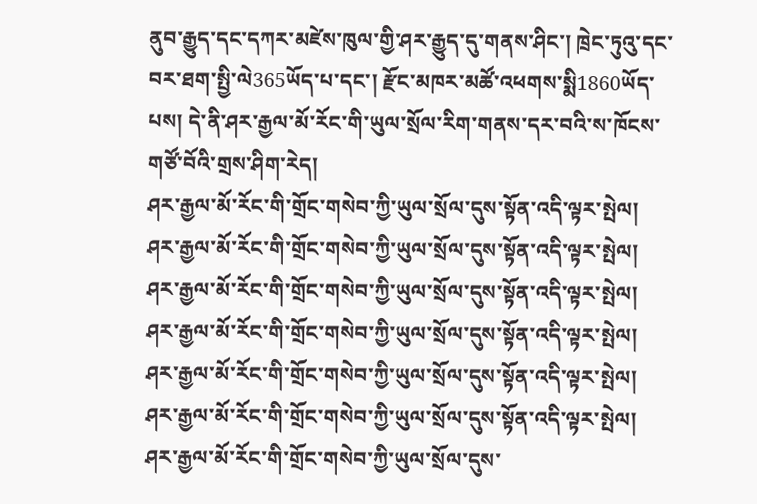ནུབ་རྒྱུད་དང་དཀར་མཛེས་ཁུལ་གྱི་ཤར་རྒྱུད་དུ་གནས་ཤིང་། ཁྲེང་ཏུའུ་དང་བར་ཐག་སྤྱི་ལེ365ཡོད་པ་དང་། རྫོང་མཁར་མཚོ་འཕགས་སྨི1860ཡོད་པས། དེ་ནི་ཤར་རྒྱལ་མོ་རོང་གི་ཡུལ་སྲོལ་རིག་གནས་དར་བའི་ས་ཁོངས་གཙོ་བོའི་གྲས་ཤིག་རེད།
ཤར་རྒྱལ་མོ་རོང་གི་གྲོང་གསེབ་ཀྱི་ཡུལ་སྲོལ་དུས་སྟོན་འདི་ལྟར་སྤེལ།
ཤར་རྒྱལ་མོ་རོང་གི་གྲོང་གསེབ་ཀྱི་ཡུལ་སྲོལ་དུས་སྟོན་འདི་ལྟར་སྤེལ།
ཤར་རྒྱལ་མོ་རོང་གི་གྲོང་གསེབ་ཀྱི་ཡུལ་སྲོལ་དུས་སྟོན་འདི་ལྟར་སྤེལ།
ཤར་རྒྱལ་མོ་རོང་གི་གྲོང་གསེབ་ཀྱི་ཡུལ་སྲོལ་དུས་སྟོན་འདི་ལྟར་སྤེལ།
ཤར་རྒྱལ་མོ་རོང་གི་གྲོང་གསེབ་ཀྱི་ཡུལ་སྲོལ་དུས་སྟོན་འདི་ལྟར་སྤེལ།
ཤར་རྒྱལ་མོ་རོང་གི་གྲོང་གསེབ་ཀྱི་ཡུལ་སྲོལ་དུས་སྟོན་འདི་ལྟར་སྤེལ།
ཤར་རྒྱལ་མོ་རོང་གི་གྲོང་གསེབ་ཀྱི་ཡུལ་སྲོལ་དུས་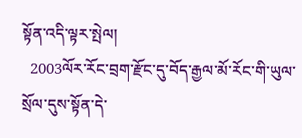སྟོན་འདི་ལྟར་སྤེལ།
  2003ལོར་རོང་བྲག་རྫོང་དུ་བོད་རྒྱལ་མོ་རོང་གི་ཡུལ་སྲོལ་དུས་སྟོན་དེ་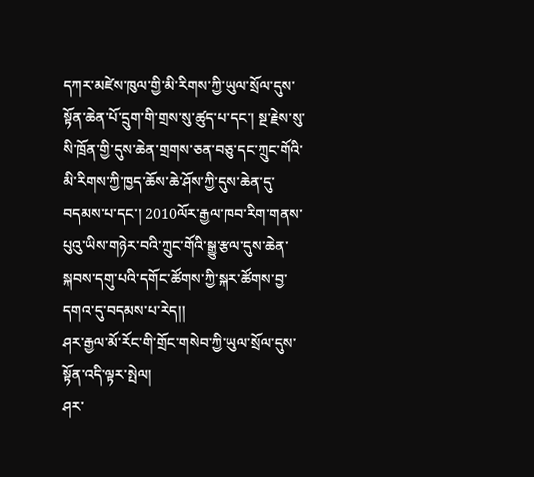དཀར་མཛེས་ཁུལ་གྱི་མི་རིགས་ཀྱི་ཡུལ་སྲོལ་དུས་སྟོན་ཆེན་པོ་དྲུག་གི་གྲས་སུ་ཚུད་པ་དང་། སྔ་རྗེས་སུ་སི་ཁྲོན་གྱི་དུས་ཆེན་གྲགས་ཅན་བཅུ་དང་ཀྲུང་གོའི་མི་རིགས་ཀྱི་ཁྱད་ཆོས་ཆེ་ཤོས་ཀྱི་དུས་ཆེན་དུ་བདམས་པ་དང་། 2010ལོར་རྒྱལ་ཁབ་རིག་གནས་པུའུ་ཡིས་གཉེར་བའི་ཀྲུང་གོའི་སྒྱུ་རྩལ་དུས་ཆེན་སྐབས་དགུ་པའི་དགོང་ཚོགས་ཀྱི་སྐར་ཚོགས་བྱ་དགའ་དུ་བདམས་པ་རེད།།
ཤར་རྒྱལ་མོ་རོང་གི་གྲོང་གསེབ་ཀྱི་ཡུལ་སྲོལ་དུས་སྟོན་འདི་ལྟར་སྤེལ།
ཤར་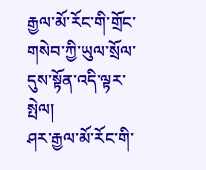རྒྱལ་མོ་རོང་གི་གྲོང་གསེབ་ཀྱི་ཡུལ་སྲོལ་དུས་སྟོན་འདི་ལྟར་སྤེལ།
ཤར་རྒྱལ་མོ་རོང་གི་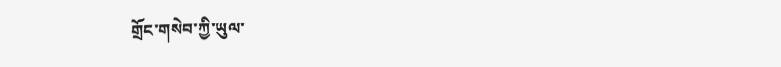གྲོང་གསེབ་ཀྱི་ཡུལ་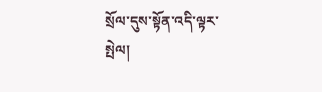སྲོལ་དུས་སྟོན་འདི་ལྟར་སྤེལ།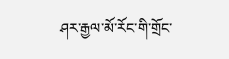ཤར་རྒྱལ་མོ་རོང་གི་གྲོང་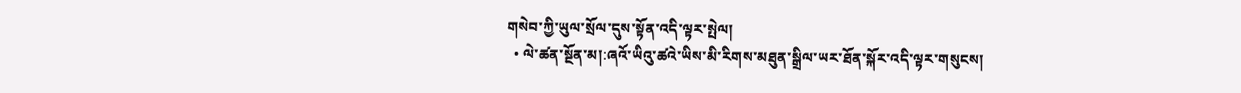གསེབ་ཀྱི་ཡུལ་སྲོལ་དུས་སྟོན་འདི་ལྟར་སྤེལ།
  • ལེ་ཚན་སྔོན་མ།:ཞའོ་ཡིའུ་ཚའེ་ཡིས་མི་རིགས་མཐུན་སྒྲིལ་ཡར་ཐོན་སྐོར་འདི་ལྟར་གསུངས།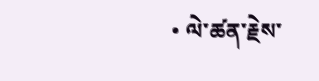• ལེ་ཚན་རྗེས་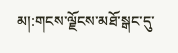མ།:གངས་ལྗོངས་མཐོ་སྒང་དུ་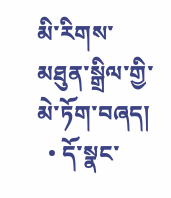མི་རིགས་མཐུན་སྒྲིལ་གྱི་མེ་ཏོག་བཞད།
  • དོ་སྣང་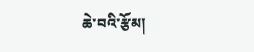ཆེ་བའི་རྩོམ།